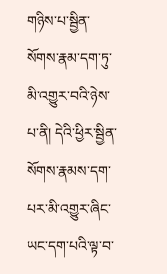གཉིས་པ་སྦྱིན་སོགས་རྣམ་དག་ཏུ་མི་འགྱུར་བའི་ཉེས་པ་ནི། དེའི་ཕྱིར་སྦྱིན་སོགས་རྣམས་དག་པར་མི་འགྱུར་ཞིང་ཡང་དག་པའི་ལྟ་བ་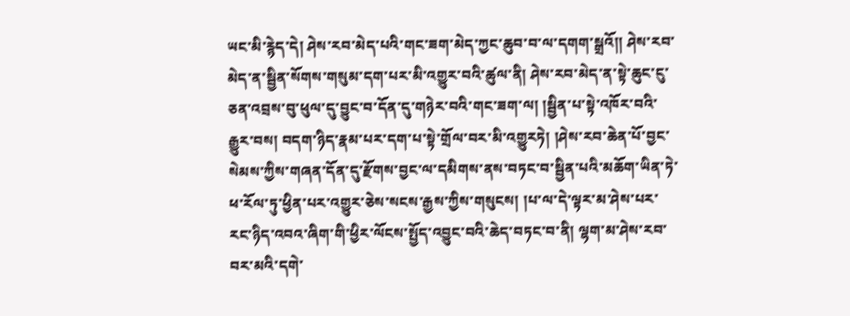ཡང་མི་རྙེད་དེ། ཤེས་རབ་མེད་པའི་གང་ཟག་མེད་ཀྱང་ཆུབ་བ་ལ་དགག་སྒྲའོ།། ཤེས་རབ་མེད་ན་སྦྱིན་སོགས་གསུམ་དག་པར་མི་འགྱུར་བའི་ཚུལ་ནི། ཤེས་རབ་མེད་ན་སྟེ་ཆུང་ངུ་ཅན་འབྲས་བུ་ཕུལ་དུ་བྱུང་བ་དོན་དུ་གཉེར་བའི་གང་ཟག་ལ། །སྦྱིན་པ་སྟེ་འཁོར་བའི་རྒྱུར་བས། བདག་ཉིད་རྣམ་པར་དག་པ་སྟེ་གྲོལ་བར་མི་འགྱུརཏེ། །ཤེས་རབ་ཆེན་པོ་བྱང་སེམས་ཀྱིས་གཞན་དོན་དུ་རྫོགས་བྱང་ལ་དམིགས་ནས་བཏང་བ་སྦྱིན་པའི་མཆོག་ཡིན་ཏེ་ཕ་རོལ་ཏུ་ཕྱིན་པར་འགྱུར་ཅེས་སངས་རྒྱས་ཀྱིས་གསུངས། །པ་ལ་དེ་ལྟར་མ་ཤེས་པར་རང་ཉིད་འབའ་ཞིག་གི་ཕྱིར་ལོངས་སྤྱོད་འབྱུང་བའི་ཆེད་བཏང་བ་ནི། ལྷག་མ་ཤེས་རབ་བར་མའི་དགེ་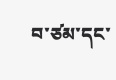བ་ཙམ་དང་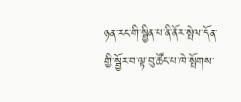ཉན་རང་གི་སྦྱིན་པ་ནི་ནོར་སྤེལ་དོན་གྱི་སྦྱོར་བ་ལྟ་བུ་ཚོང་པ་ཁེ་སྤོགས་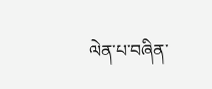ལེན་པ་བཞིན་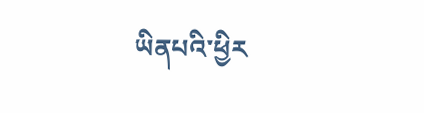ཡིནཔའི་ཕྱིར